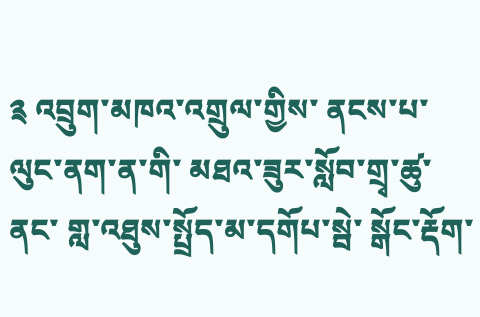༉ འབྲུག་མཁའ་འགྲུལ་གྱིས་ ནངས་པ་ ལུང་ནག་ན་གི་ མཐའ་ཟུར་སློབ་གྲྭ་ཚུ་ནང་ གླ་འཐུས་སྤྲོད་མ་དགོཔ་སྦེ་ སྒོང་རྡོག་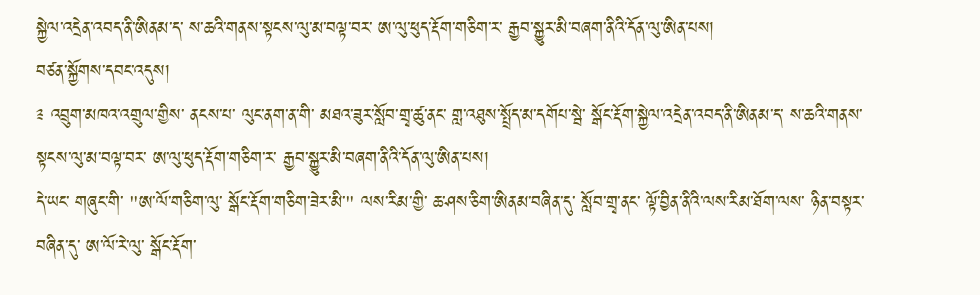སྐྱེལ་འདྲེན་འབད་ནི་ཨིནམ་ད་ ས་ཆའི་གནས་སྟངས་ལུ་མ་བལྟ་བར་ ཨ་ལུ་ཕུད་རྡོག་གཅིག་ར་ རྒྱབ་སྐྱུར་མི་བཞག་ནིའི་དོན་ལུ་ཨིན་པས།
བཙན་སྐྱོགས་དབང་འདུས།
༉ འབྲུག་མཁའ་འགྲུལ་གྱིས་ ནངས་པ་ ལུང་ནག་ན་གི་ མཐའ་ཟུར་སློབ་གྲྭ་ཚུ་ནང་ གླ་འཐུས་སྤྲོད་མ་དགོཔ་སྦེ་ སྒོང་རྡོག་སྐྱེལ་འདྲེན་འབད་ནི་ཨིནམ་ད་ ས་ཆའི་གནས་སྟངས་ལུ་མ་བལྟ་བར་ ཨ་ལུ་ཕུད་རྡོག་གཅིག་ར་ རྒྱབ་སྐྱུར་མི་བཞག་ནིའི་དོན་ལུ་ཨིན་པས།
དེ་ཡང་ གཞུང་གི་ "ཨ་ལོ་གཅིག་ལུ་ སྒོང་རྡོག་གཅིག་ཟེར་མི་" ལས་རིམ་གྱི་ ཆ་ཤས་ཅིག་ཨིནམ་བཞིན་དུ་ སློབ་གྲྭ་ནང་ ལྟོ་བྱིན་ནིའི་ལས་རིམ་ཐོག་ལས་ ཉིན་བསྟར་བཞིན་དུ་ ཨ་ལོ་རེ་ལུ་ སྒོང་རྡོག་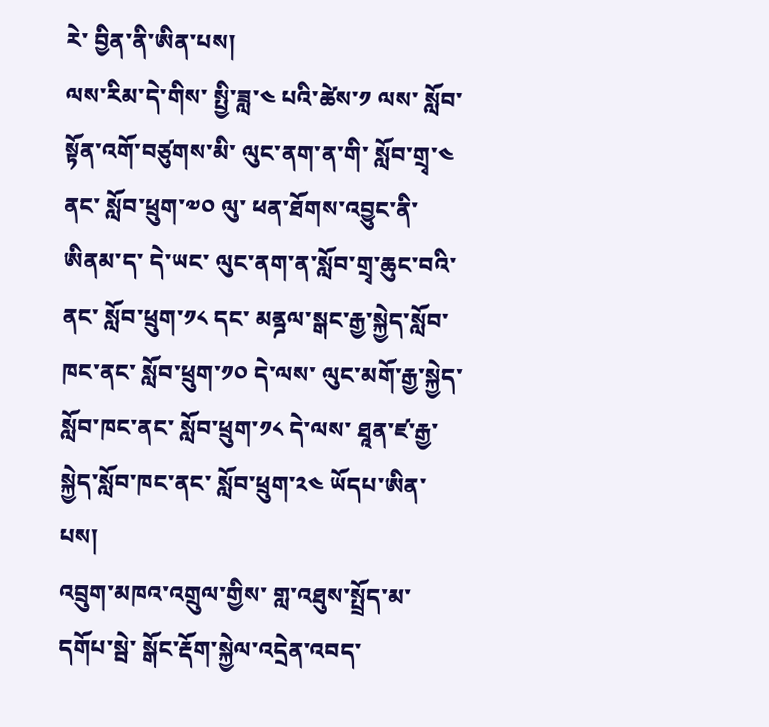རེ་ བྱིན་ནི་ཨིན་པས།
ལས་རིམ་དེ་གིས་ སྤྱི་ཟླ་༤ པའི་ཚེས་༡ ལས་ སློབ་སྟོན་འགོ་བཙུགས་མི་ ལུང་ནག་ན་གི་ སློབ་གྲྭ་༤ ནང་ སློབ་ཕྲུག་༧༠ ལུ་ ཕན་ཐོགས་འབྱུང་ནི་ཨིནམ་ད་ དེ་ཡང་ ལུང་ནག་ན་སློབ་གྲྭ་ཆུང་བའི་ནང་ སློབ་ཕྲུག་༡༨ དང་ མནྜལ་སྒང་རྒྱ་སྐྱེད་སློབ་ཁང་ནང་ སློབ་ཕྲུག་༡༠ དེ་ལས་ ལུང་མགོ་རྒྱ་སྐྱེད་སློབ་ཁང་ནང་ སློབ་ཕྲུག་༡༨ དེ་ལས་ ཐཱན་ཛ་རྒྱ་སྐྱེད་སློབ་ཁང་ནང་ སློབ་ཕྲུག་༢༤ ཡོདཔ་ཨིན་པས།
འབྲུག་མཁའ་འགྲུལ་གྱིས་ གླ་འཐུས་སྤྲོད་མ་དགོཔ་སྦེ་ སྒོང་རྡོག་སྐྱེལ་འདྲེན་འབད་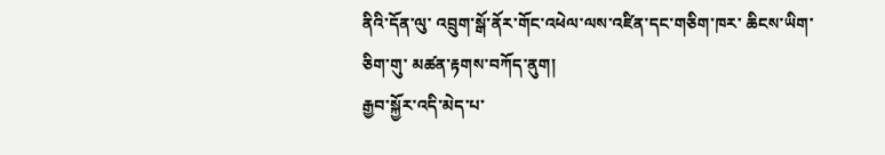ནིའི་དོན་ལུ་ འབྲུག་སྒོ་ནོར་གོང་འཕེལ་ལས་འཛིན་དང་གཅིག་ཁར་ ཆིངས་ཡིག་ཅིག་གུ་ མཚན་རྟགས་བཀོད་ནུག།
རྒྱབ་སྐྱོར་འདི་མེད་པ་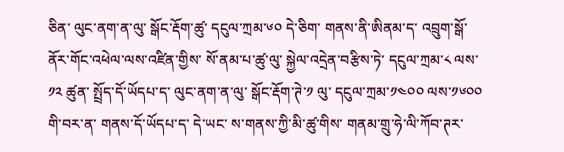ཅིན་ ལུང་ནག་ན་ལུ་ སྒོང་རྡོག་ཚུ་ དངུལ་ཀྲམ་༦༠ དེ་ཅིག་ གནས་ནི་ཨིནམ་ད་ འབྲུག་སྒོ་ནོར་གོང་འཕེལ་ལས་འཛིན་གྱིས་ སོ་ནམ་པ་ཚུ་ལུ་ སྐྱེལ་འདྲེན་བརྩིས་ཏེ་ དངུལ་ཀྲམ་༨ ལས་༡༢ ཚུན་ སྤྲོད་དོ་ཡོདཔ་ད་ ལུང་ནག་ན་ལུ་ སྒོང་རྡོག་ཊེ་༡ ལུ་ དངུལ་ཀྲམ་༡༤༠༠ ལས་༡༦༠༠ གི་བར་ན་ གནས་དོ་ཡོདཔ་ད་ དེ་ཡང་ ས་གནས་ཀྱི་མི་ཚུ་གིས་ གནམ་གྲུ་ཧེ་ལི་ཀོབ་ཊར་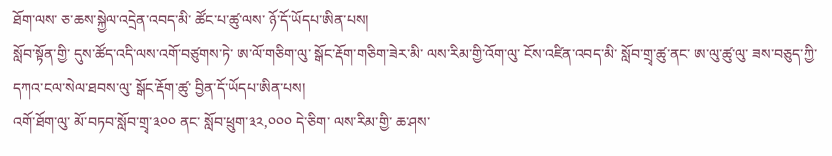ཐོག་ལས་ ཅ་ཆས་སྐྱེལ་འདྲེན་འབད་མི་ ཚོང་པ་ཚུ་ལས་ ཉོ་དོ་ཡོདཔ་ཨིན་པས།
སློབ་སྟོན་གྱི་ དུས་ཚོད་འདི་ལས་འགོ་བཙུགས་ཏེ་ ཨ་ལོ་གཅིག་ལུ་ སྒོང་རྡོག་གཅིག་ཟེར་མི་ ལས་རིམ་གྱི་འོག་ལུ་ ངོས་འཛིན་འབད་མི་ སློབ་གྲྭ་ཚུ་ནང་ ཨ་ལུ་ཚུ་ལུ་ ཟས་བཅུད་ཀྱི་ དཀའ་ངལ་སེལ་ཐབས་ལུ་ སྒོང་རྡོག་ཚུ་ བྱིན་དོ་ཡོདཔ་ཨིན་པས།
འགོ་ཐོག་ལུ་ མོ་བཏབ་སློབ་གྲྭ་༣༠༠ ནང་ སློབ་ཕྲུག་༣༢,༠༠༠ དེ་ཅིག་ ལས་རིམ་གྱི་ ཆ་ཤས་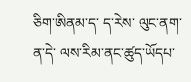ཅིག་ཨིནམ་ད་ ད་རེས་ ལུང་ནག་ན་དེ་ ལས་རིམ་ནང་ཚུད་ཡོདཔ་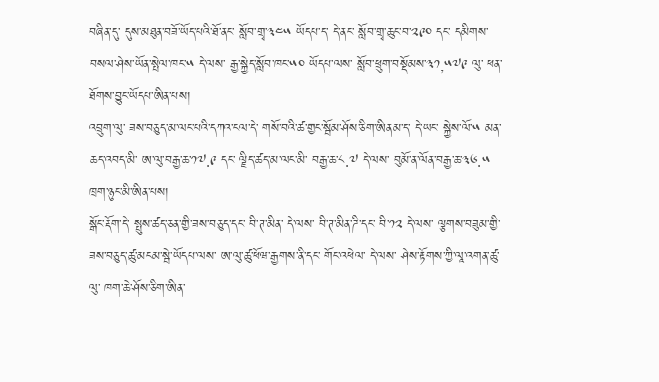བཞིན་དུ་ དུས་མཐུན་བཟོ་ཡོད་པའི་ཐོ་ནང་ སློབ་གྲྭ་༣༤༥ ཡོདཔ་ད་ དེ་ནང་ སློབ་གྲྭ་ཆུང་བ་༢༩༠ དང་ དམིགས་བསལ་ཤེས་ཡོན་སྤེལ་ཁང་༥ དེ་ལས་ རྒྱ་སྐྱེད་སློབ་ཁང་༥༠ ཡོདཔ་ལས་ སློབ་ཕྲུག་བསྡོམས་༣༡,༥༧༩ ལུ་ ཕན་ཐོགས་བྱུང་ཡོདཔ་ཨིན་པས།
འབྲུག་ལུ་ ཟས་བཅུད་མ་ལང་པའི་དཀའ་ངལ་དེ་ གསོ་བའི་ཚ་གྱང་སྦོམ་ཤོས་ཅིག་ཨིནམ་ད་ དེ་ཡང་ སྐྱེས་ལོ་༥ མན་ཆད་འབད་མི་ ཨ་ལུ་བརྒྱ་ཆ་༡༧.༩ དང་ ལྗིད་ཚད་མ་ལང་མི་ བརྒྱ་ཆ་༨.༧ དེ་ལས་ བུམོ་ན་ལོན་བརྒྱ་ཆ་༣༦.༥ ཁྲག་ཉུང་མི་ཨིན་པས།
སྒོང་རྡོག་དེ་ སྤུས་ཚད་ཅན་གྱི་ཟས་བཅུད་དང་ བི་ཊ་མིན་ དེ་ལས་ བི་ཊ་མིན་ཌི་དང་ བི་༡༢ དེ་ལས་ ལྕགས་བཟུམ་གྱི་ ཟས་བཅུད་ཚུ་མངམ་སྦེ་ཡོདཔ་ལས་ ཨ་ལུ་ཚུ་ཕོཝ་རྒྱགས་ནི་དང་ གོང་འཕེལ་ དེ་ལས་ ཤེས་རྟོགས་ཀྱི་ལཱ་འགན་ཚུ་ལུ་ ཁག་ཆེ་ཤོས་ཅིག་ཨིན་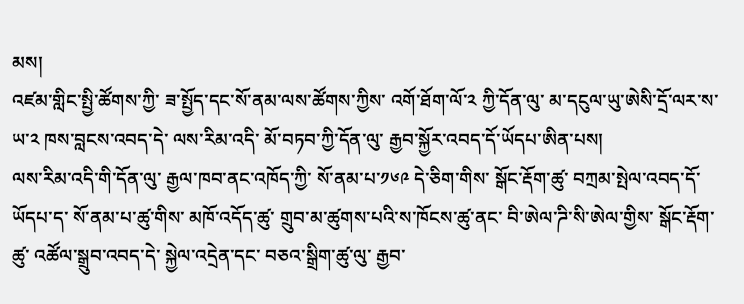མས།
འཛམ་གླིང་སྤྱི་ཚོགས་ཀྱི་ ཟ་སྤྱོད་དང་སོ་ནམ་ལས་ཚོགས་ཀྱིས་ འགོ་ཐོག་ལོ་༢ ཀྱི་དོན་ལུ་ མ་དངུལ་ཡུ་ཨེསི་དྲོ་ལར་ས་ཡ་༢ ཁས་བླངས་འབད་དེ་ ལས་རིམ་འདི་ མོ་བཏབ་ཀྱི་དོན་ལུ་ རྒྱབ་སྐྱོར་འབད་དོ་ཡོདཔ་ཨིན་པས།
ལས་རིམ་འདི་གི་དོན་ལུ་ རྒྱལ་ཁབ་ནང་འཁོད་ཀྱི་ སོ་ནམ་པ་༡༦༩ དེ་ཅིག་གིས་ སྒོང་རྡོག་ཚུ་ བཀྲམ་སྤེལ་འབད་དོ་ཡོདཔ་ད་ སོ་ནམ་པ་ཚུ་གིས་ མཁོ་འདོད་ཚུ་ གྲུབ་མ་ཚུགས་པའི་ས་ཁོངས་ཚུ་ནང་ བི་ཨེལ་ཌི་སི་ཨེལ་གྱིས་ སྒོང་རྡོག་ཚུ་ འཚོལ་སྒྲུབ་འབད་དེ་ སྐྱེལ་འདྲེན་དང་ བཅའ་སྒྲིག་ཚུ་ལུ་ རྒྱབ་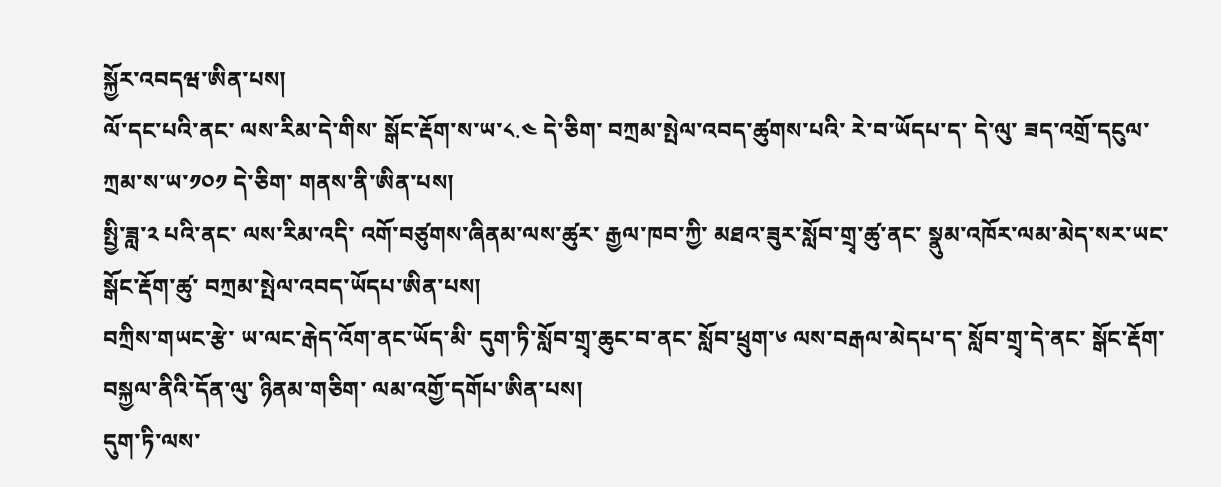སྐྱོར་འབདཝ་ཨིན་པས།
ལོ་དང་པའི་ནང་ ལས་རིམ་དེ་གིས་ སྒོང་རྡོག་ས་ཡ་༨.༤ དེ་ཅིག་ བཀྲམ་སྤེལ་འབད་ཚུགས་པའི་ རེ་བ་ཡོདཔ་ད་ དེ་ལུ་ ཟད་འགྲོ་དངུལ་ཀྲམ་ས་ཡ་༡༠༡ དེ་ཅིག་ གནས་ནི་ཨིན་པས།
སྤྱི་ཟླ་༢ པའི་ནང་ ལས་རིམ་འདི་ འགོ་བཙུགས་ཞིནམ་ལས་ཚུར་ རྒྱལ་ཁབ་ཀྱི་ མཐའ་ཟུར་སློབ་གྲྭ་ཚུ་ནང་ སྣུམ་འཁོར་ལམ་མེད་སར་ཡང་ སྒོང་རྡོག་ཚུ་ བཀྲམ་སྤེལ་འབད་ཡོདཔ་ཨིན་པས།
བཀྲིས་གཡང་རྩེ་ ཡ་ལང་རྒེད་འོག་ནང་ཡོད་མི་ དུག་ཏི་སློབ་གྲྭ་ཆུང་བ་ནང་ སློབ་ཕྲུག་༦ ལས་བརྒལ་མེདཔ་ད་ སློབ་གྲྭ་དེ་ནང་ སྒོང་རྡོག་བསྐྱལ་ནིའི་དོན་ལུ་ ཉིནམ་གཅིག་ ལམ་འགྱོ་དགོཔ་ཨིན་པས།
དུག་ཏི་ལས་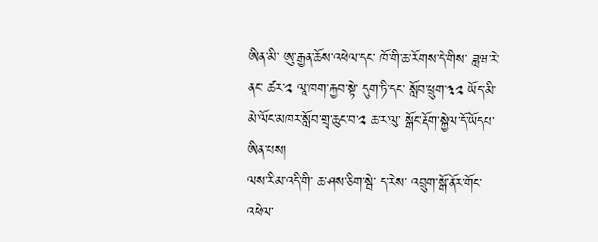ཨིན་མི་ ཨུ་རྒྱན་ཆོས་འཕེལ་དང་ ཁོ་གི་ཆ་རོགས་དེ་གིས་ ཟླཝ་རེ་ནང་ ཚར་༢ ལཱ་ཁག་རྐྱབ་སྟེ་ དུག་ཏི་དང་ སློབ་ཕྲུག་༣༢ ཡོད་མི་ མེ་ལོང་མཁར་སློབ་གྲྭ་ཆུང་བ་༢ ཆ་ར་ལུ་ སྒོང་རྡོག་སྐྱེལ་དོ་ཡོདཔ་ཨིན་པས།
ལས་རིམ་འདི་གི་ ཆ་ཤས་ཅིག་སྦེ་ ད་རེས་ འབྲུག་སྒོ་ནོར་གོང་འཕེལ་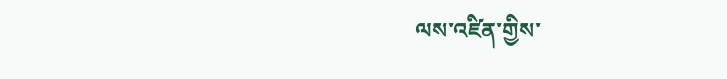ལས་འཛིན་གྱིས་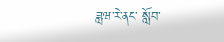ཟླཝ་རེ་ནང་ སློབ་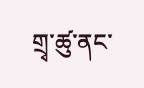གྲྭ་ཚུ་ནང་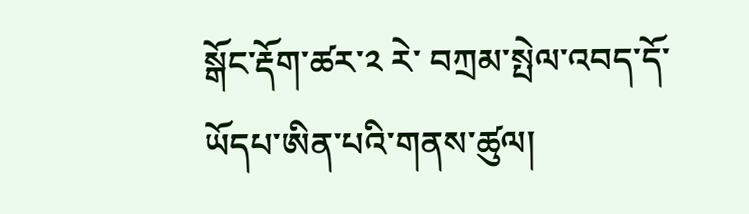སྒོང་རྡོག་ཚར་༢ རེ་ བཀྲམ་སྤེལ་འབད་དོ་ཡོདཔ་ཨིན་པའི་གནས་ཚུལ།